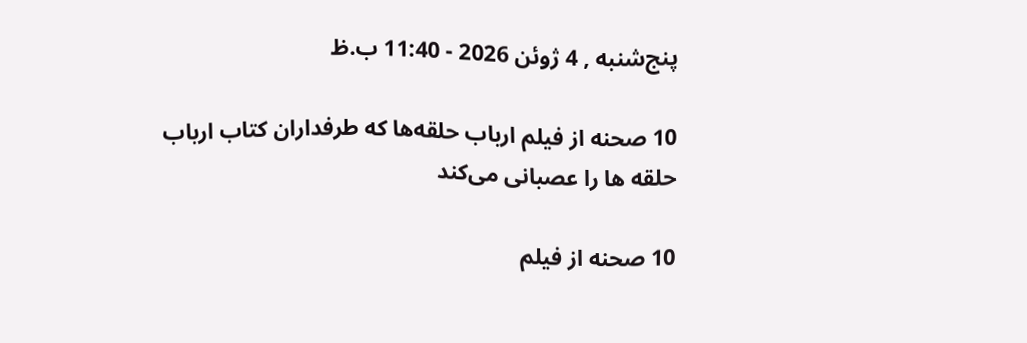پنج‌شنبه , 4 ژوئن 2026 - 11:40 ب.ظ

10 صحنه از فیلم ارباب حلقه‌ها که طرفداران کتاب ارباب حلقه ها را عصبانی می‌کند

10 صحنه از فیلم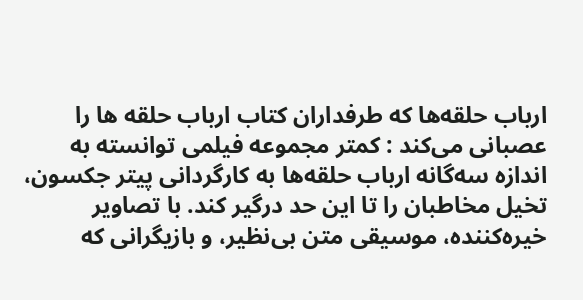ارباب حلقه‌ها که طرفداران کتاب ارباب حلقه ها را عصبانی می‌کند : کمتر مجموعه فیلمی توانسته به اندازه سه‌گانه ارباب حلقه‌ها به کارگردانی پیتر جکسون، تخیل مخاطبان را تا این حد درگیر کند. با تصاویر خیره‌کننده، موسیقی متن بی‌نظیر، و بازیگرانی که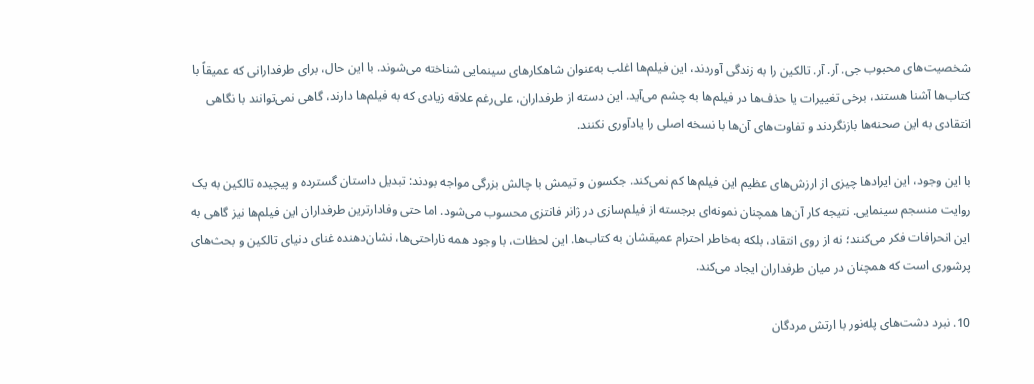شخصیت‌های محبوب جی. آر. آر. تالکین را به زندگی آوردند، این فیلم‌ها اغلب به‌عنوان شاهکارهای سینمایی شناخته می‌شوند. با این حال، برای طرفدارانی که عمیقاً با کتاب‌ها آشنا هستند، برخی تغییرات یا حذف‌ها در فیلم‌ها به چشم می‌آید. این دسته از طرفداران، علی‌رغم علاقه زیادی که به فیلم‌ها دارند، گاهی نمی‌توانند با نگاهی انتقادی به این صحنه‌ها بازنگردند و تفاوت‌های آن‌ها با نسخه اصلی را یادآوری نکنند.

با این وجود، این ایرادها چیزی از ارزش‌های عظیم این فیلم‌ها کم نمی‌کند. جکسون و تیمش با چالش بزرگی مواجه بودند: تبدیل داستان گسترده و پیچیده تالکین به یک روایت منسجم سینمایی. نتیجه کار آن‌ها همچنان نمونه‌ای برجسته از فیلم‌سازی در ژانر فانتزی محسوب می‌شود. اما حتی وفادارترین طرفداران این فیلم‌ها نیز گاهی به این انحرافات فکر می‌کنند؛ نه از روی انتقاد، بلکه به‌خاطر احترام عمیقشان به کتاب‌ها. این لحظات، با وجود همه ناراحتی‌ها، نشان‌دهنده غنای دنیای تالکین و بحث‌های پرشوری است که همچنان در میان طرفداران ایجاد می‌کند.

10. نبرد دشت‌های پله‌نور با ارتش مردگان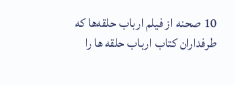10 صحنه از فیلم ارباب حلقه‌ها که طرفداران کتاب ارباب حلقه ها را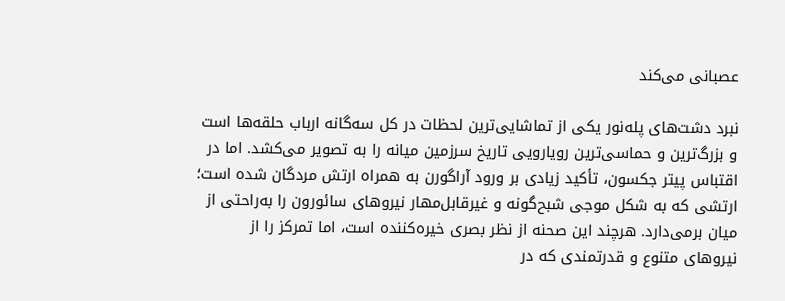عصبانی می‌کند

نبرد دشت‌های پله‌نور یکی از تماشایی‌ترین لحظات در کل سه‌گانه ارباب حلقه‌ها است و بزرگ‌ترین و حماسی‌ترین رویارویی تاریخ سرزمین میانه را به تصویر می‌کشد. اما در اقتباس پیتر جکسون، تأکید زیادی بر ورود آراگورن به همراه ارتش مردگان شده است؛ ارتشی که به شکل موجی شبح‌گونه و غیرقابل‌مهار نیروهای سائورون را به‌راحتی از میان برمی‌دارد. هرچند این صحنه از نظر بصری خیره‌کننده است، اما تمرکز را از نیروهای متنوع و قدرتمندی که در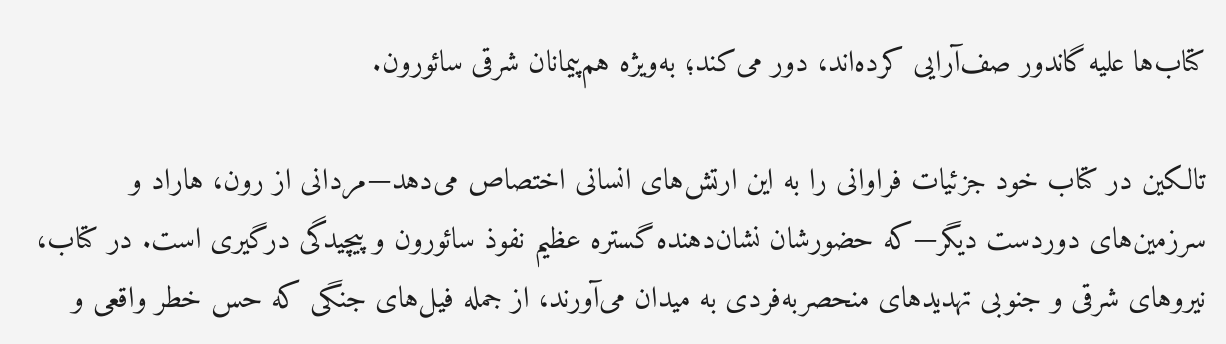کتاب‌ها علیه گاندور صف‌آرایی کرده‌اند، دور می‌کند؛ به‌ویژه هم‌پیمانان شرقی سائورون.

تالکین در کتاب خود جزئیات فراوانی را به این ارتش‌های انسانی اختصاص می‌دهد—مردانی از رون، هاراد و سرزمین‌های دوردست دیگر—که حضورشان نشان‌دهنده گستره عظیم نفوذ سائورون و پیچیدگی درگیری است. در کتاب، نیروهای شرقی و جنوبی تهدیدهای منحصربه‌فردی به میدان می‌آورند، از جمله فیل‌های جنگی که حس خطر واقعی و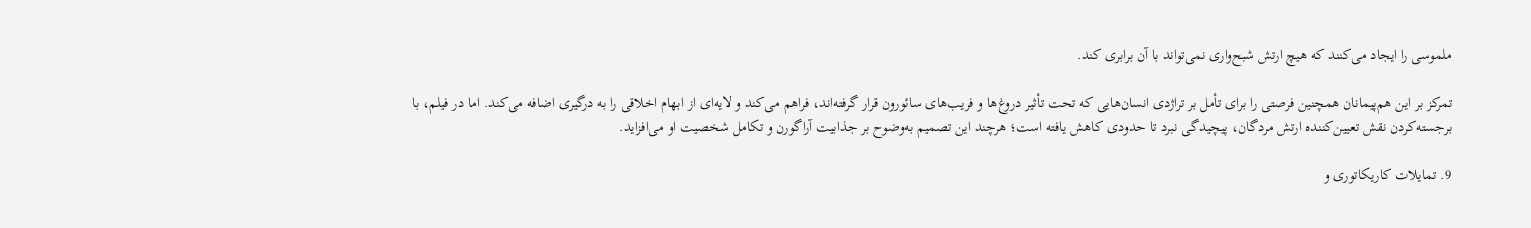ملموسی را ایجاد می‌کنند که هیچ ارتش شبح‌واری نمی‌تواند با آن برابری کند.

تمرکز بر این هم‌پیمانان همچنین فرصتی را برای تأمل بر تراژدی انسان‌هایی که تحت تأثیر دروغ‌ها و فریب‌های سائورون قرار گرفته‌اند، فراهم می‌کند و لایه‌ای از ابهام اخلاقی را به درگیری اضافه می‌کند. اما در فیلم، با برجسته‌کردن نقش تعیین‌کننده ارتش مردگان، پیچیدگی نبرد تا حدودی کاهش یافته است؛ هرچند این تصمیم به‌وضوح بر جذابیت آراگورن و تکامل شخصیت او می‌افزاید.

9. تمایلات کاریکاتوری و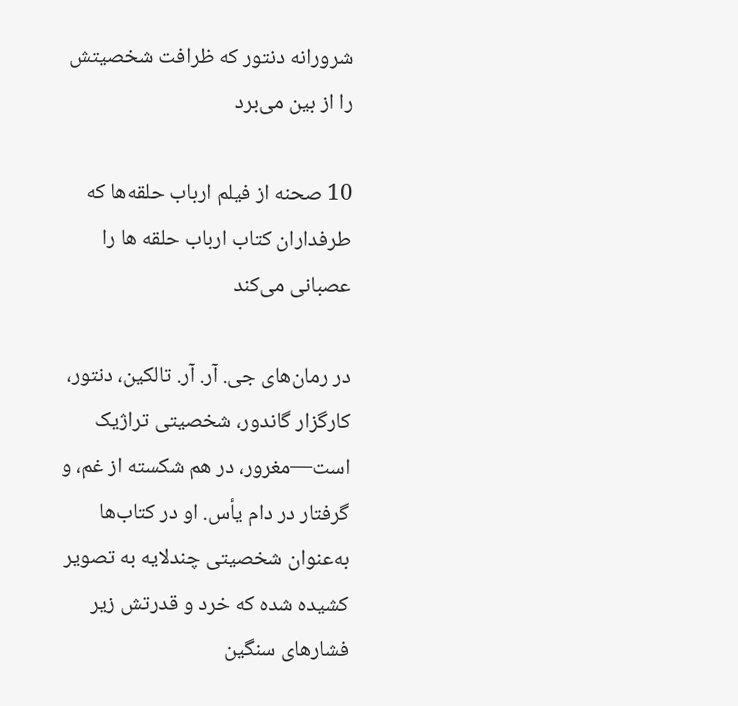شرورانه دنتور که ظرافت شخصیتش را از بین می‌برد

10 صحنه از فیلم ارباب حلقه‌ها که طرفداران کتاب ارباب حلقه ها را عصبانی می‌کند

در رمان‌های جی. آر. آر. تالکین، دنتور، کارگزار گاندور، شخصیتی تراژیک است—مغرور، در هم شکسته از غم، و گرفتار در دام یأس. او در کتاب‌ها به‌عنوان شخصیتی چندلایه به تصویر کشیده شده که خرد و قدرتش زیر فشارهای سنگین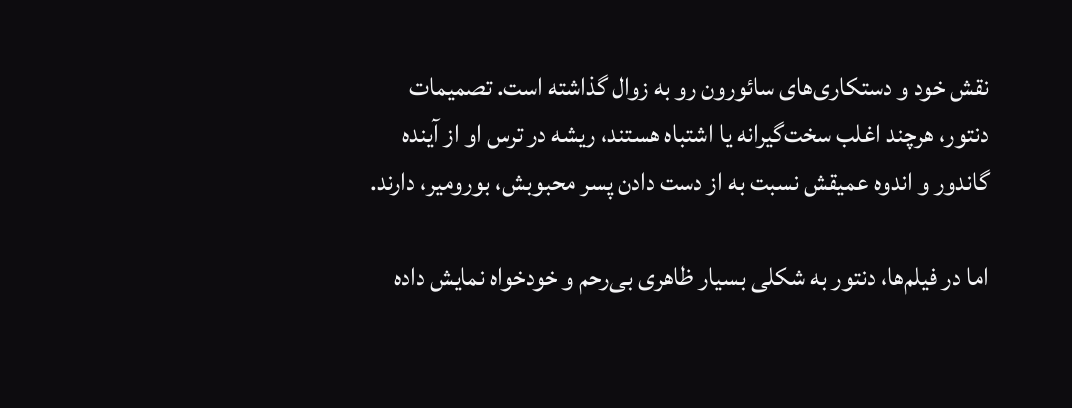نقش خود و دستکاری‌های سائورون رو به زوال گذاشته است. تصمیمات دنتور، هرچند اغلب سخت‌گیرانه یا اشتباه هستند، ریشه در ترس او از آینده گاندور و اندوه عمیقش نسبت به از دست دادن پسر محبوبش، بورومیر، دارند.

اما در فیلم‌ها، دنتور به شکلی بسیار ظاهری بی‌رحم و خودخواه نمایش داده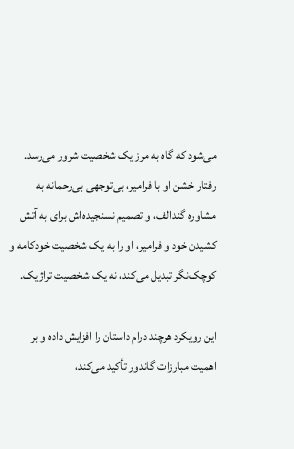می‌شود که گاه به مرز یک شخصیت شرور می‌رسد. رفتار خشن او با فرامیر، بی‌توجهی بی‌رحمانه به مشاوره گندالف، و تصمیم نسنجیده‌اش برای به آتش کشیدن خود و فرامیر، او را به یک شخصیت خودکامه و کوچک‌نگر تبدیل می‌کند، نه یک شخصیت تراژیک.

این رویکرد هرچند درام داستان را افزایش داده و بر اهمیت مبارزات گاندور تأکید می‌کند،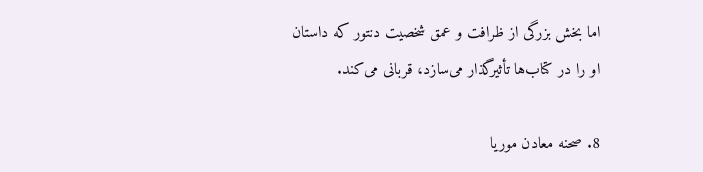اما بخش بزرگی از ظرافت و عمق شخصیت دنتور که داستان او را در کتاب‌ها تأثیرگذار می‌سازد، قربانی می‌کند.

8. صحنه معادن موریا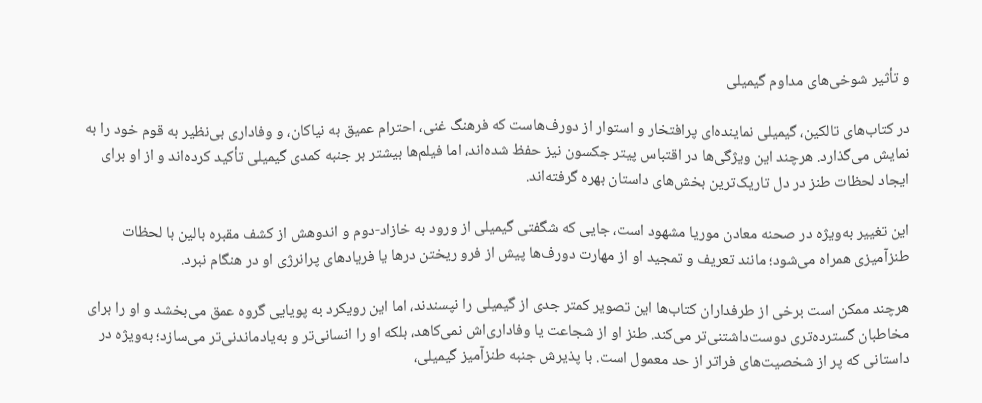و تأثیر شوخی‌های مداوم گیمیلی

در کتاب‌های تالکین، گیمیلی نماینده‌ای پرافتخار و استوار از دورف‌هاست که فرهنگ غنی، احترام عمیق به نیاکان، و وفاداری بی‌نظیر به قوم خود را به نمایش می‌گذارد. هرچند این ویژگی‌ها در اقتباس پیتر جکسون نیز حفظ شده‌اند، اما فیلم‌ها بیشتر بر جنبه کمدی گیمیلی تأکید کرده‌اند و از او برای ایجاد لحظات طنز در دل تاریک‌ترین بخش‌های داستان بهره گرفته‌اند.

این تغییر به‌ویژه در صحنه معادن موریا مشهود است، جایی که شگفتی گیمیلی از ورود به خازاد-دوم و اندوهش از کشف مقبره بالین با لحظات طنزآمیزی همراه می‌شود؛ مانند تعریف و تمجید او از مهارت دورف‌ها پیش از فرو ریختن درها یا فریادهای پرانرژی او در هنگام نبرد.

هرچند ممکن است برخی از طرفداران کتاب‌ها این تصویر کمتر جدی از گیمیلی را نپسندند، اما این رویکرد به پویایی گروه عمق می‌بخشد و او را برای مخاطبان گسترده‌تری دوست‌داشتنی‌تر می‌کند. طنز او از شجاعت یا وفاداری‌اش نمی‌کاهد، بلکه او را انسانی‌تر و به‌یادماندنی‌تر می‌سازد؛ به‌ویژه در داستانی که پر از شخصیت‌های فراتر از حد معمول است. با پذیرش جنبه طنزآمیز گیمیلی،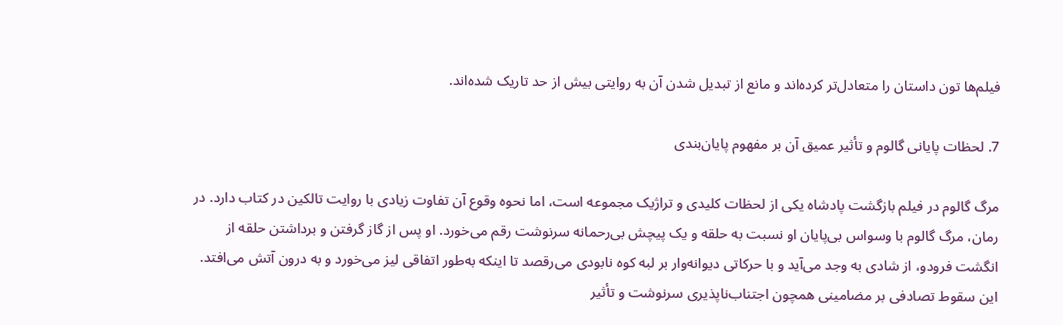فیلم‌ها تون داستان را متعادل‌تر کرده‌اند و مانع از تبدیل شدن آن به روایتی بیش از حد تاریک شده‌اند.

7. لحظات پایانی گالوم و تأثیر عمیق آن بر مفهوم پایان‌بندی

مرگ گالوم در فیلم بازگشت پادشاه یکی از لحظات کلیدی و تراژیک مجموعه است، اما نحوه وقوع آن تفاوت زیادی با روایت تالکین در کتاب دارد. در رمان، مرگ گالوم با وسواس بی‌پایان او نسبت به حلقه و یک پیچش بی‌رحمانه سرنوشت رقم می‌خورد. او پس از گاز گرفتن و برداشتن حلقه از انگشت فرودو، از شادی به وجد می‌آید و با حرکاتی دیوانه‌وار بر لبه کوه نابودی می‌رقصد تا اینکه به‌طور اتفاقی لیز می‌خورد و به درون آتش می‌افتد. این سقوط تصادفی بر مضامینی همچون اجتناب‌ناپذیری سرنوشت و تأثیر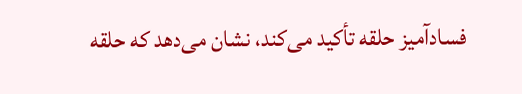فسادآمیز حلقه تأکید می‌کند، نشان می‌دهد که حلقه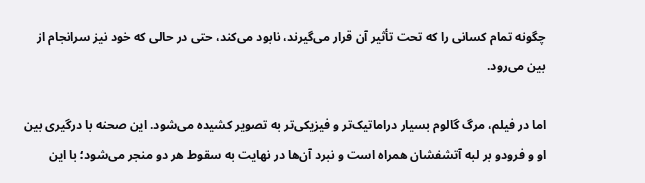چگونه تمام کسانی را که تحت تأثیر آن قرار می‌گیرند، نابود می‌کند، حتی در حالی که خود نیز سرانجام از بین می‌رود.

اما در فیلم، مرگ گالوم بسیار دراماتیک‌تر و فیزیکی‌تر به تصویر کشیده می‌شود. این صحنه با درگیری بین او و فرودو بر لبه آتشفشان همراه است و نبرد آن‌ها در نهایت به سقوط هر دو منجر می‌شود؛ با این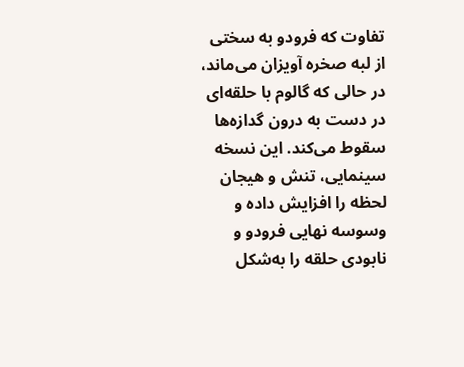تفاوت که فرودو به سختی از لبه صخره آویزان می‌ماند، در حالی که گالوم با حلقه‌ای در دست به درون گدازه‌ها سقوط می‌کند. این نسخه سینمایی، تنش و هیجان لحظه را افزایش داده و وسوسه نهایی فرودو و نابودی حلقه را به‌شکل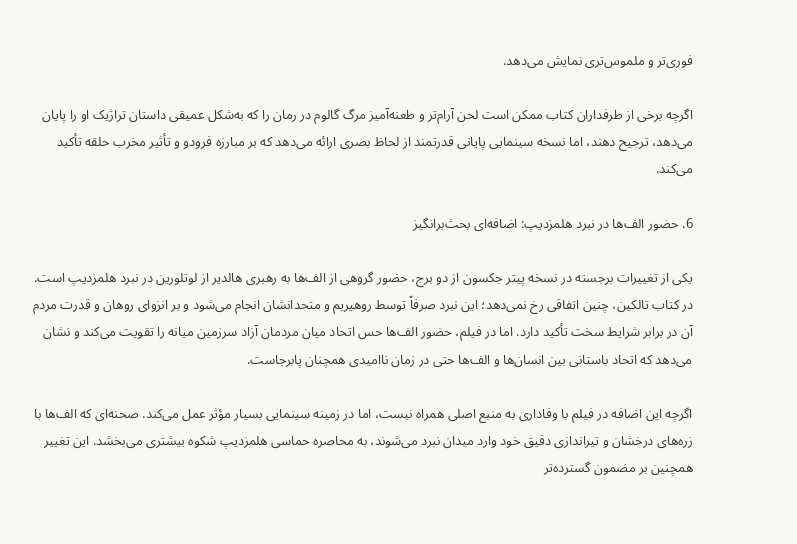فوری‌تر و ملموس‌تری نمایش می‌دهد.

اگرچه برخی از طرفداران کتاب ممکن است لحن آرام‌تر و طعنه‌آمیز مرگ گالوم در رمان را که به‌شکل عمیقی داستان تراژیک او را پایان می‌دهد، ترجیح دهند، اما نسخه سینمایی پایانی قدرتمند از لحاظ بصری ارائه می‌دهد که بر مبارزه فرودو و تأثیر مخرب حلقه تأکید می‌کند.

6. حضور الف‌ها در نبرد هلمزدیپ: اضافه‌ای بحث‌برانگیز

یکی از تغییرات برجسته در نسخه پیتر جکسون از دو برج، حضور گروهی از الف‌ها به رهبری هالدیر از لوتلورین در نبرد هلمزدیپ است. در کتاب تالکین، چنین اتفاقی رخ نمی‌دهد؛ این نبرد صرفاً توسط روهیریم و متحدانشان انجام می‌شود و بر انزوای روهان و قدرت مردم آن در برابر شرایط سخت تأکید دارد. اما در فیلم، حضور الف‌ها حس اتحاد میان مردمان آزاد سرزمین میانه را تقویت می‌کند و نشان می‌دهد که اتحاد باستانی بین انسان‌ها و الف‌ها حتی در زمان ناامیدی همچنان پابرجاست.

اگرچه این اضافه در فیلم با وفاداری به منبع اصلی همراه نیست، اما در زمینه سینمایی بسیار مؤثر عمل می‌کند. صحنه‌ای که الف‌ها با زره‌های درخشان و تیراندازی دقیق خود وارد میدان نبرد می‌شوند، به محاصره حماسی هلمزدیپ شکوه بیشتری می‌بخشد. این تغییر همچنین بر مضمون گسترده‌تر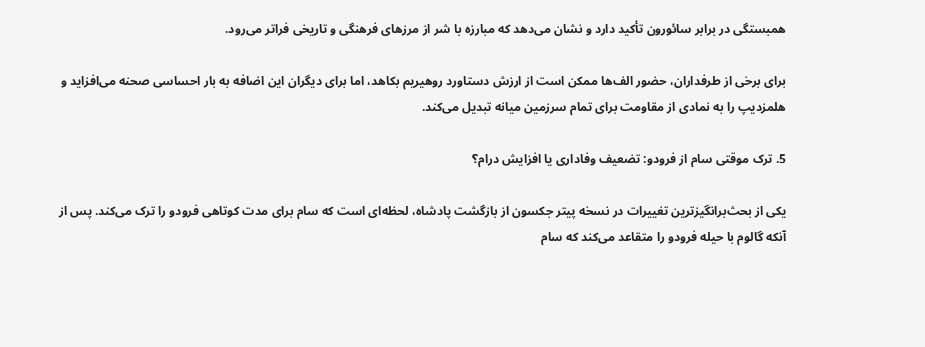همبستگی در برابر سائورون تأکید دارد و نشان می‌دهد که مبارزه با شر از مرزهای فرهنگی و تاریخی فراتر می‌رود.

برای برخی از طرفداران، حضور الف‌ها ممکن است از ارزش دستاورد روهیریم بکاهد، اما برای دیگران این اضافه به بار احساسی صحنه می‌افزاید و هلمزدیپ را به نمادی از مقاومت برای تمام سرزمین میانه تبدیل می‌کند.

5. ترک موقتی سام از فرودو: تضعیف وفاداری یا افزایش درام؟

یکی از بحث‌برانگیزترین تغییرات در نسخه پیتر جکسون از بازگشت پادشاه، لحظه‌ای است که سام برای مدت کوتاهی فرودو را ترک می‌کند. پس از آنکه گالوم با حیله فرودو را متقاعد می‌کند که سام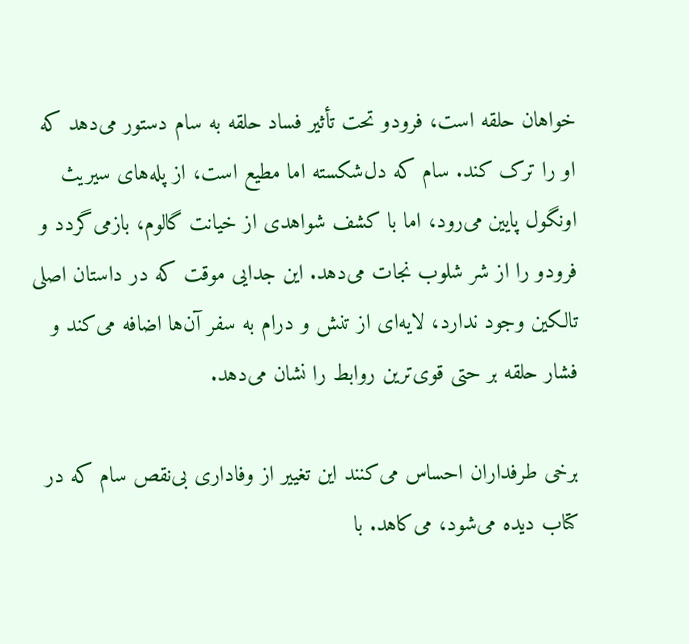خواهان حلقه است، فرودو تحت تأثیر فساد حلقه به سام دستور می‌دهد که او را ترک کند. سام که دل‌شکسته اما مطیع است، از پله‌های سیریث اونگول پایین می‌رود، اما با کشف شواهدی از خیانت گالوم، بازمی‌گردد و فرودو را از شر شلوب نجات می‌دهد. این جدایی موقت که در داستان اصلی تالکین وجود ندارد، لایه‌ای از تنش و درام به سفر آن‌ها اضافه می‌کند و فشار حلقه بر حتی قوی‌ترین روابط را نشان می‌دهد.

برخی طرفداران احساس می‌کنند این تغییر از وفاداری بی‌نقص سام که در کتاب دیده می‌شود، می‌کاهد. با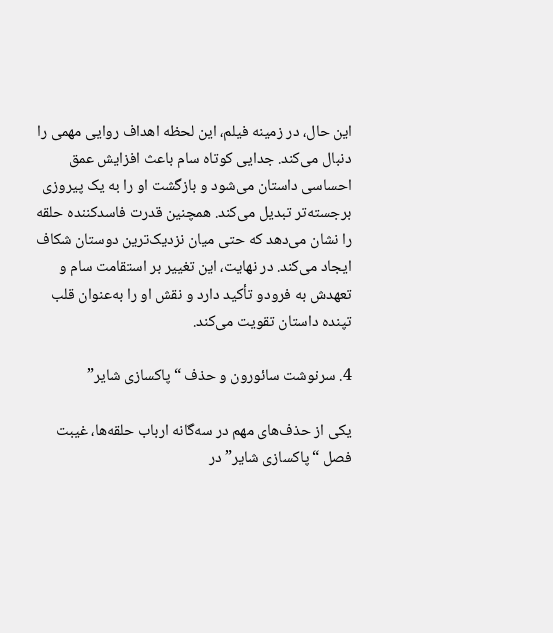این حال، در زمینه فیلم، این لحظه اهداف روایی مهمی را دنبال می‌کند. جدایی کوتاه سام باعث افزایش عمق احساسی داستان می‌شود و بازگشت او را به یک پیروزی برجسته‌تر تبدیل می‌کند. همچنین قدرت فاسدکننده حلقه را نشان می‌دهد که حتی میان نزدیک‌ترین دوستان شکاف ایجاد می‌کند. در نهایت، این تغییر بر استقامت سام و تعهدش به فرودو تأکید دارد و نقش او را به‌عنوان قلب تپنده داستان تقویت می‌کند.

4. سرنوشت سائورون و حذف “پاکسازی شایر”

یکی از حذف‌های مهم در سه‌گانه ارباب حلقه‌ها، غیبت فصل “پاکسازی شایر” در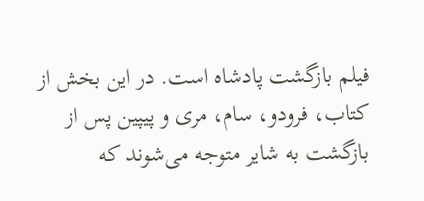فیلم بازگشت پادشاه است. در این بخش از کتاب، فرودو، سام، مری و پیپین پس از بازگشت به شایر متوجه می‌شوند که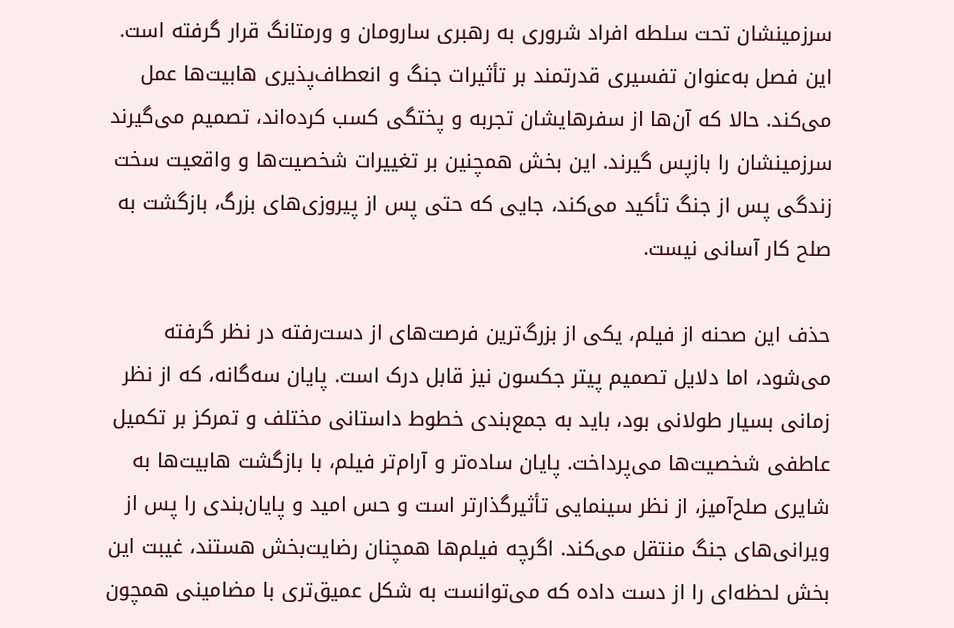سرزمینشان تحت سلطه افراد شروری به رهبری سارومان و ورمتانگ قرار گرفته است. این فصل به‌عنوان تفسیری قدرتمند بر تأثیرات جنگ و انعطاف‌پذیری هابیت‌ها عمل می‌کند. حالا که آن‌ها از سفرهایشان تجربه و پختگی کسب کرده‌اند، تصمیم می‌گیرند سرزمینشان را بازپس گیرند. این بخش همچنین بر تغییرات شخصیت‌ها و واقعیت سخت زندگی پس از جنگ تأکید می‌کند، جایی که حتی پس از پیروزی‌های بزرگ، بازگشت به صلح کار آسانی نیست.

حذف این صحنه از فیلم، یکی از بزرگ‌ترین فرصت‌های از دست‌رفته در نظر گرفته می‌شود، اما دلایل تصمیم پیتر جکسون نیز قابل درک است. پایان سه‌گانه، که از نظر زمانی بسیار طولانی بود، باید به جمع‌بندی خطوط داستانی مختلف و تمرکز بر تکمیل عاطفی شخصیت‌ها می‌پرداخت. پایان ساده‌تر و آرام‌تر فیلم، با بازگشت هابیت‌ها به شایری صلح‌آمیز، از نظر سینمایی تأثیرگذارتر است و حس امید و پایان‌بندی را پس از ویرانی‌های جنگ منتقل می‌کند. اگرچه فیلم‌ها همچنان رضایت‌بخش هستند، غیبت این بخش لحظه‌ای را از دست داده که می‌توانست به شکل عمیق‌تری با مضامینی همچون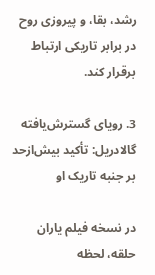رشد، بقا، و پیروزی روح در برابر تاریکی ارتباط برقرار کند.

3. رویای گسترش‌یافته گالادریل: تأکید بیش‌ازحد بر جنبه تاریک او

در نسخه فیلم یاران حلقه، لحظه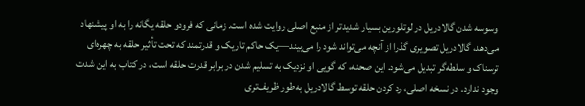وسوسه شدن گالادریل در لوتلورین بسیار شدیدتر از منبع اصلی روایت شده است. زمانی که فرودو حلقه یگانه را به او پیشنهاد می‌دهد، گالادریل تصویری گذرا از آنچه می‌تواند شود را می‌بیند—یک حاکم تاریک و قدرتمند که تحت تأثیر حلقه به چهره‌ای ترسناک و سلطه‌گر تبدیل می‌شود. این صحنه، که گویی او نزدیک به تسلیم شدن در برابر قدرت حلقه است، در کتاب به این شدت وجود ندارد. در نسخه اصلی، رد کردن حلقه توسط گالادریل به‌طور ظریف‌تری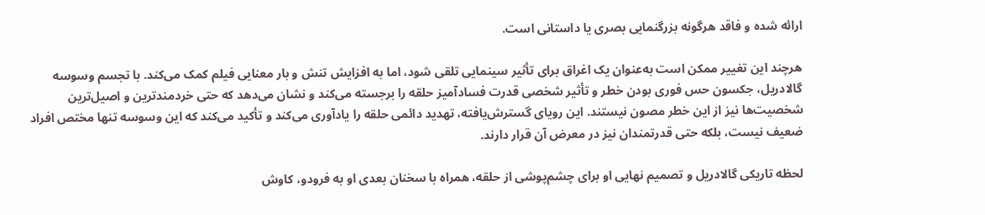ارائه شده و فاقد هرگونه بزرگنمایی بصری یا داستانی است.

هرچند این تغییر ممکن است به‌عنوان یک اغراق برای تأثیر سینمایی تلقی شود، اما به افزایش تنش و بار معنایی فیلم کمک می‌کند. با تجسم وسوسه گالادریل، جکسون حس فوری بودن خطر و تأثیر شخصی قدرت فسادآمیز حلقه را برجسته می‌کند و نشان می‌دهد که حتی خردمندترین و اصیل‌ترین شخصیت‌ها نیز از این خطر مصون نیستند. این رویای گسترش‌یافته، تهدید دائمی حلقه را یادآوری می‌کند و تأکید می‌کند که این وسوسه تنها مختص افراد ضعیف نیست، بلکه حتی قدرتمندان نیز در معرض آن قرار دارند.

لحظه تاریکی گالادریل و تصمیم نهایی او برای چشم‌پوشی از حلقه، همراه با سخنان بعدی او به فرودو، کاوش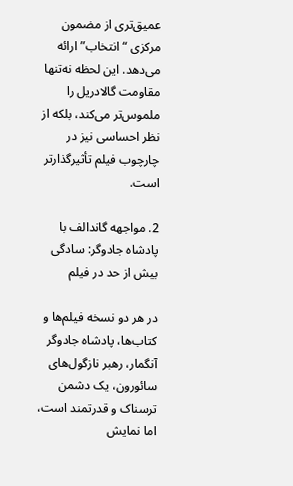عمیق‌تری از مضمون مرکزی “انتخاب” ارائه می‌دهد. این لحظه نه‌تنها مقاومت گالادریل را ملموس‌تر می‌کند، بلکه از نظر احساسی نیز در چارچوب فیلم تأثیرگذارتر است.

2. مواجهه گاندالف با پادشاه جادوگر: سادگی بیش از حد در فیلم

در هر دو نسخه فیلم‌ها و کتاب‌ها، پادشاه جادوگر آنگمار، رهبر نازگول‌های سائورون، یک دشمن ترسناک و قدرتمند است، اما نمایش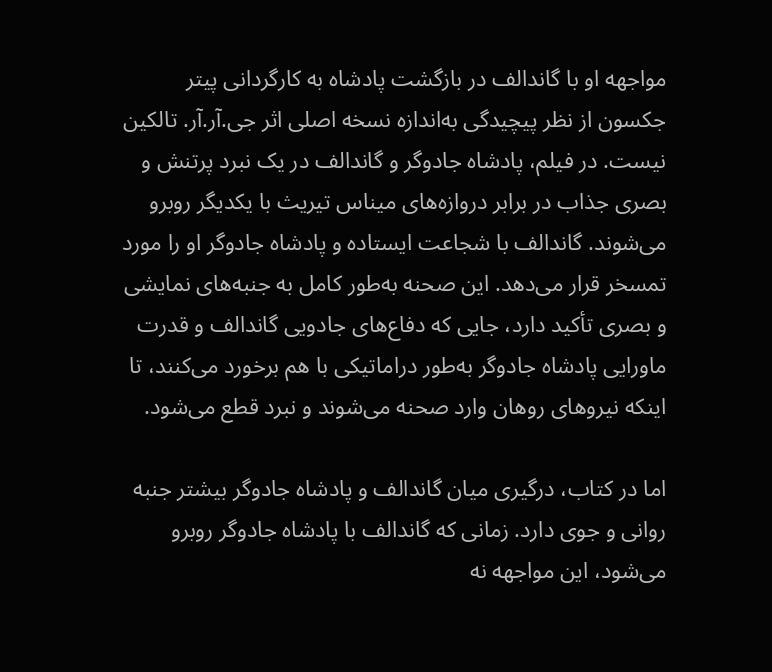مواجهه او با گاندالف در بازگشت پادشاه به کارگردانی پیتر جکسون از نظر پیچیدگی به‌اندازه نسخه اصلی اثر جی.آر.آر. تالکین نیست. در فیلم، پادشاه جادوگر و گاندالف در یک نبرد پرتنش و بصری جذاب در برابر دروازه‌های میناس تیریث با یکدیگر روبرو می‌شوند. گاندالف با شجاعت ایستاده و پادشاه جادوگر او را مورد تمسخر قرار می‌دهد. این صحنه به‌طور کامل به جنبه‌های نمایشی و بصری تأکید دارد، جایی که دفاع‌های جادویی گاندالف و قدرت ماورایی پادشاه جادوگر به‌طور دراماتیکی با هم برخورد می‌کنند، تا اینکه نیروهای روهان وارد صحنه می‌شوند و نبرد قطع می‌شود.

اما در کتاب، درگیری میان گاندالف و پادشاه جادوگر بیشتر جنبه روانی و جوی دارد. زمانی که گاندالف با پادشاه جادوگر روبرو می‌شود، این مواجهه نه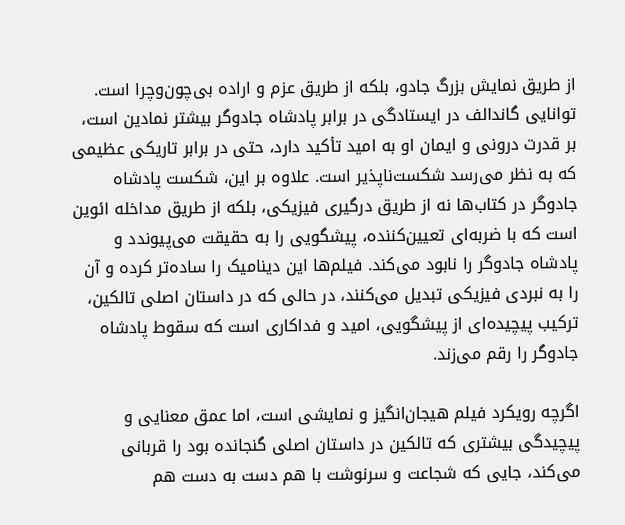از طریق نمایش بزرگ جادو، بلکه از طریق عزم و اراده بی‌چون‌وچرا است. توانایی گاندالف در ایستادگی در برابر پادشاه جادوگر بیشتر نمادین است، بر قدرت درونی و ایمان او به امید تأکید دارد، حتی در برابر تاریکی عظیمی که به نظر می‌رسد شکست‌ناپذیر است. علاوه بر این، شکست پادشاه جادوگر در کتاب‌ها نه از طریق درگیری فیزیکی، بلکه از طریق مداخله ائوین است که با ضربه‌ای تعیین‌کننده، پیشگویی را به حقیقت می‌پیوندد و پادشاه جادوگر را نابود می‌کند. فیلم‌ها این دینامیک را ساده‌تر کرده و آن را به نبردی فیزیکی تبدیل می‌کنند، در حالی که در داستان اصلی تالکین، ترکیب پیچیده‌ای از پیشگویی، امید و فداکاری است که سقوط پادشاه جادوگر را رقم می‌زند.

اگرچه رویکرد فیلم هیجان‌انگیز و نمایشی است، اما عمق معنایی و پیچیدگی بیشتری که تالکین در داستان اصلی گنجانده بود را قربانی می‌کند، جایی که شجاعت و سرنوشت با هم دست به دست هم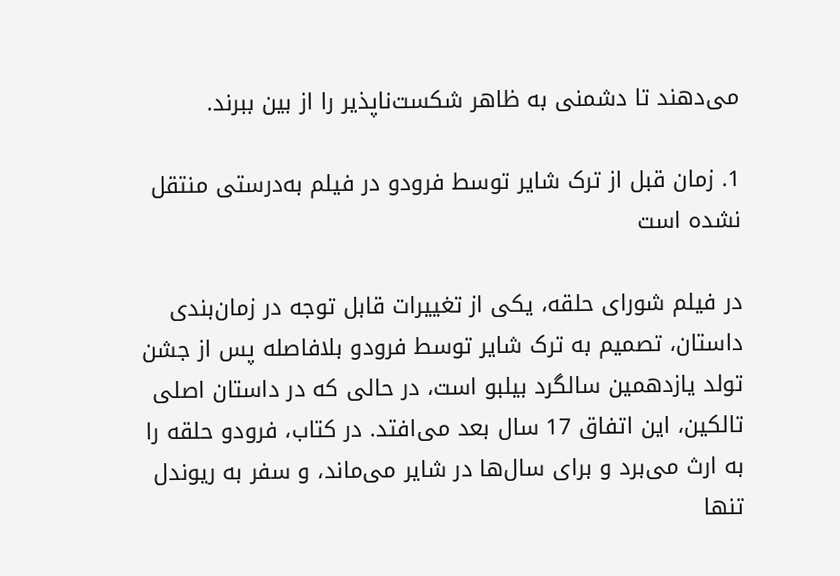می‌دهند تا دشمنی به ظاهر شکست‌ناپذیر را از بین ببرند.

1. زمان قبل از ترک شایر توسط فرودو در فیلم به‌درستی منتقل نشده است

در فیلم شورای حلقه، یکی از تغییرات قابل توجه در زمان‌بندی داستان، تصمیم به ترک شایر توسط فرودو بلافاصله پس از جشن تولد یازدهمین سالگرد بیلبو است، در حالی که در داستان اصلی تالکین، این اتفاق 17 سال بعد می‌افتد. در کتاب، فرودو حلقه را به ارث می‌برد و برای سال‌ها در شایر می‌ماند، و سفر به ریوندل تنها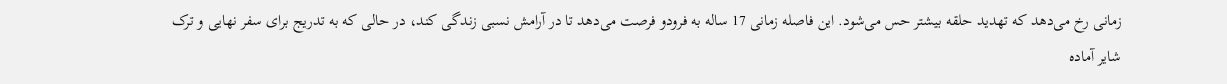زمانی رخ می‌دهد که تهدید حلقه بیشتر حس می‌شود. این فاصله زمانی 17 ساله به فرودو فرصت می‌دهد تا در آرامش نسبی زندگی کند، در حالی که به تدریج برای سفر نهایی و ترک شایر آماده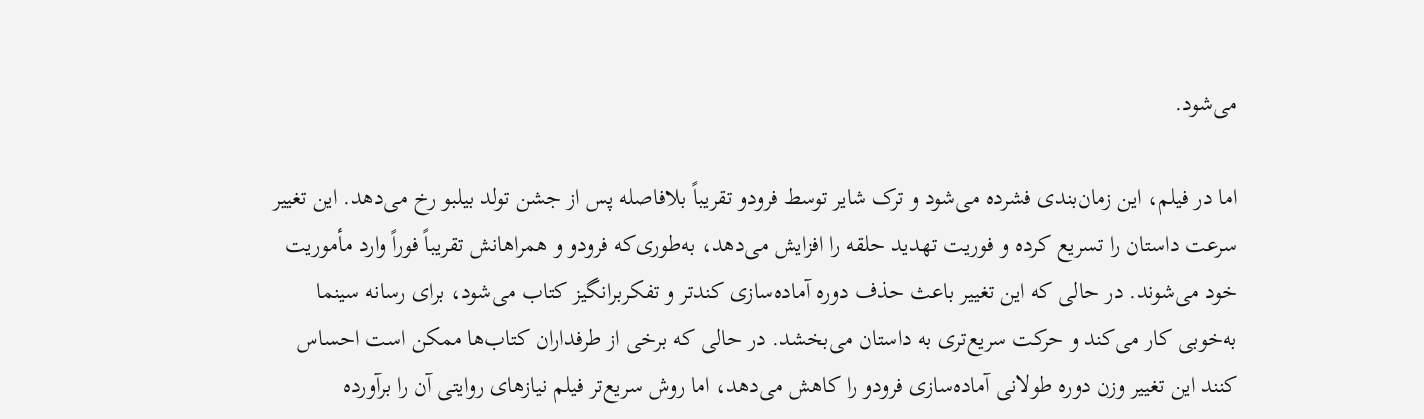می‌شود.

اما در فیلم، این زمان‌بندی فشرده می‌شود و ترک شایر توسط فرودو تقریباً بلافاصله پس از جشن تولد بیلبو رخ می‌دهد. این تغییر سرعت داستان را تسریع کرده و فوریت تهدید حلقه را افزایش می‌دهد، به‌طوری‌که فرودو و همراهانش تقریباً فوراً وارد مأموریت خود می‌شوند. در حالی که این تغییر باعث حذف دوره آماده‌سازی کندتر و تفکربرانگیز کتاب می‌شود، برای رسانه سینما به‌خوبی کار می‌کند و حرکت سریع‌تری به داستان می‌بخشد. در حالی که برخی از طرفداران کتاب‌ها ممکن است احساس کنند این تغییر وزن دوره طولانی آماده‌سازی فرودو را کاهش می‌دهد، اما روش سریع‌تر فیلم نیازهای روایتی آن را برآورده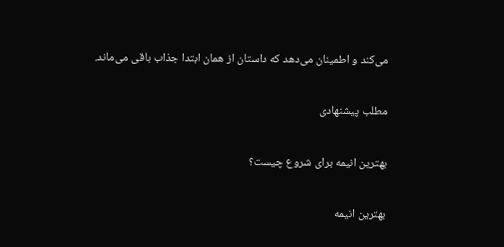می‌کند و اطمینان می‌دهد که داستان از همان ابتدا جذاب باقی می‌ماند.

مطلب پیشنهادی

بهترین انیمه برای شروع چیست؟

بهترین انیمه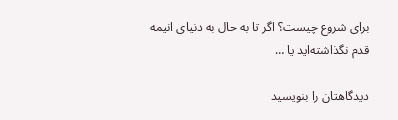برای شروع چیست؟ اگر تا به حال به دنیای انیمه قدم نگذاشته‌اید یا …

دیدگاهتان را بنویسید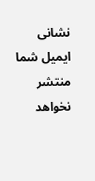نشانی ایمیل شما منتشر نخواهد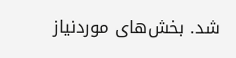شد. بخش‌های موردنیاز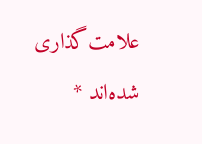علامت‌گذاری شده‌اند *